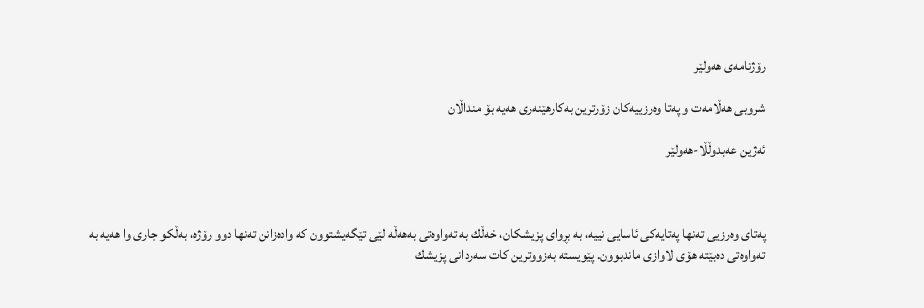رۆژنامەی ھەولێر

شروبی هەڵامەت و پەتا وەرزییەکان زۆرترین بەکارهێنەری هەیە بۆ منداڵان

ئەژین عەبدوڵڵا-هەولێر



پەتای وەرزیی تەنها پەتایەكی ئاسایی نییە، بە بڕوای پزیشكان، خەڵك بە تەواوەتی بەهەڵە لێی تێگەیشتوون كە وادەزانن تەنها دوو رۆژە، بەڵكو جاری وا هەیە بە تەواوەتی دەبێتە هۆی لاوازی ماندبوون. پێویستە بەزووترین كات سەردانی پزیشك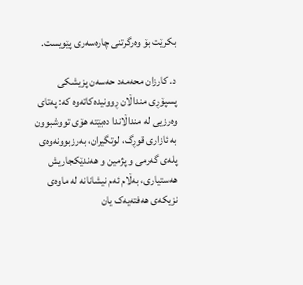بكرێت بۆ وەرگرتنی چارەسەری پێویست.

د. كارزان محەمەد حەسەن پزیشكی پسپۆڕی منداڵان ڕوونیدەكاتەوە كە: پەتای وەرزیی لە منداڵاندا دەبێتە هۆی تووشبوون بە ئازاری قوڕگ، لوتگیران، بەرزبوونەوەی پلەی گەرمی و پژمین و هەندێکجاریش هەستیاری، بەڵام ئەم نیشانانە لە ماوەی نزیکەی هەفتەیەک یان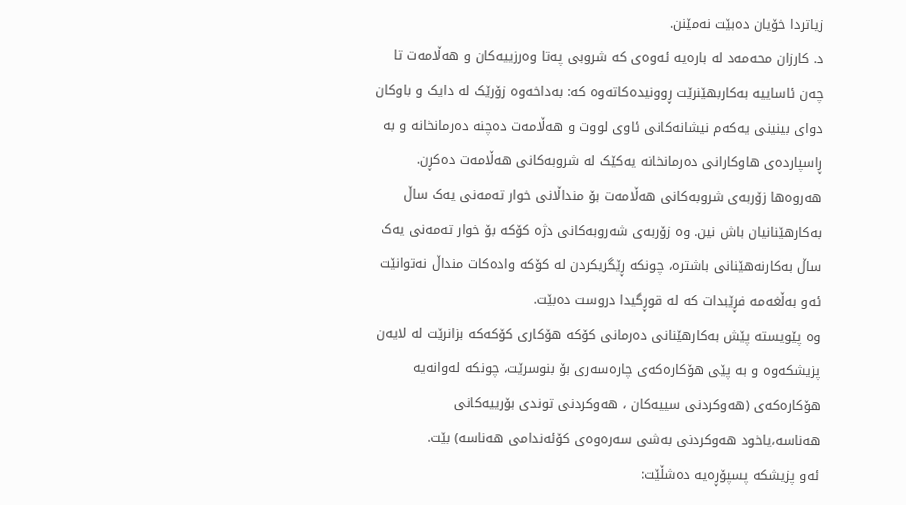زیاتردا خۆیان دەبێت نەمێنن.
د. كارزان محەمەد لە بارەیە ئەوەی كە شروبی پەتا وەرزییەکان و هەڵامەت تا چەن ئاساییە بەکاربهێنرێت ڕوونیدەكاتەوە كە: بەداخەوە زۆرێک لە دایک و باوکان دوای بینینی یەکەم نیشانەکانی ئاوی لووت و هەڵامەت دەچنە دەرمانخانە و بە ڕاسپاردەی هاوکارانی دەرمانخانە یەکێک لە شروبەکانی هەڵامەت دەکڕن. هەروەها زۆربەی شروبەکانی هەڵامەت بۆ منداڵانی خوار تەمەنی یەک ساڵ بەکارهێنانیان باش نین. وە زۆربەی شەروبەکانی دژە کۆکە بۆ خوار تەمەنی یەک ساڵ بەکارنەهێنانی باشترە، چونکە ڕێگریکردن لە کۆکە وادەکات منداڵ نەتوانێت ئەو بەڵغەمە فڕێبدات کە لە قوڕگیدا دروست دەبێت.
وە پێویستە پێش بەکارهێنانی دەرمانی کۆکە هۆکاری کۆکەکە بزانرێت لە لایەن پزیشکەوە و بە پێی هۆکارەکەی چارەسەری بۆ بنوسرێت، چونکە لەوانەیە هۆکارەکەی (هەوکردنی سییەکان ، هەوکردنی توندی بۆرییەکانی هەناسە،یاخود هەوکردنی بەشی سەرەوەی کۆئەندامی هەناسە) بێت.
ئەو پزیشكە پسپۆڕەیە دەشڵێت: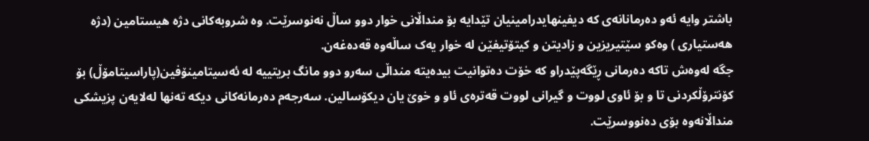باشتر وایە ئەو دەرمانانەی کە دیفینهایدرامینیان تێدایە بۆ منداڵانی خوار دوو ساڵ نەنوسرێت. وە شروبەکانی دژە هیستامین (دژە هەستیاری ) وەکو سێتیریزین و زادیتن و کیتۆتیفێن لە خوار یەک ساڵەوە قەدەغەن.
جگە لەوەش تاکە دەرمانی ڕێگەپێدراو کە خۆت دەتوانیت بیدەیتە منداڵی سەرو دوو مانگ بریتییە لە ئەسیتامینۆفین(پاراسیتامۆڵ) بۆ کۆنترۆڵکردنی تا و بۆ ئاوی لووت و گیرانی لووت قەترەی ئاو و خوێ یان دیکۆسالین. سەرجەم دەرمانەکانی دیکە تەنها لەلایەن پزیشکی منداڵانەوە بۆی دەنووسرێت.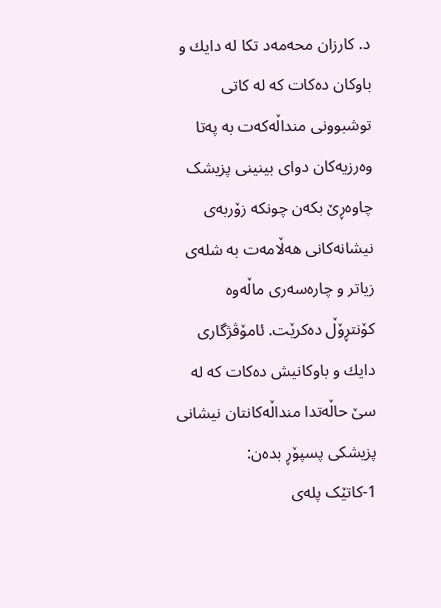د. كارزان محەمەد تكا لە دایك و باوكان دەكات كە لە کاتی توشبوونی منداڵەکەت بە پەتا وەرزیەکان دوای بینینی پزیشک چاوەڕێ بکەن چونکە زۆربەی نیشانەکانی هەڵامەت بە شلەی زیاتر و چارەسەری ماڵەوە کۆنتڕۆڵ دەکرێت. ئامۆڤژگاری دایك و باوكانیش دەكات كە لە سێ حاڵەتدا منداڵەکانتان نیشانی پزیشکی پسپۆڕ بدەن:
1-کاتێک پلەی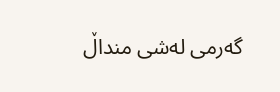گەرمی لەشی منداڵ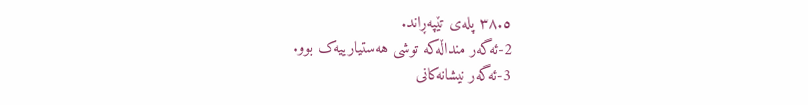٣٨.٥ پلەی تێپەڕاند.
2-ئەگەر منداڵەکە توشی هەستیارییەک بوو.
3-ئەگەر نیشانەکانی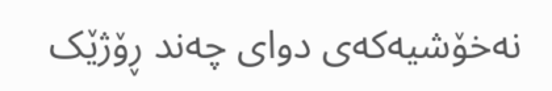نەخۆشیەکەی دوای چەند ڕۆژێک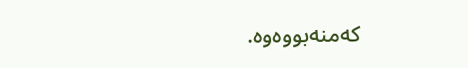کەمنەبووەوە.